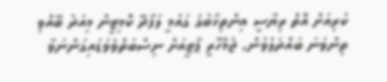ކުރިއަށް އޮތް ރިޔާސީ އިންތިޚާބުގެ ގައުމީ ލަފާދޭ ކޮމިޓީން މިއަދު ބޭއްވި ތިންވަނަ ބައްދަލުވުން، ޖުމްހޫރީ ޕާޓީއަށް ނިސްބަތްވެވަޑައިގަންނަވާ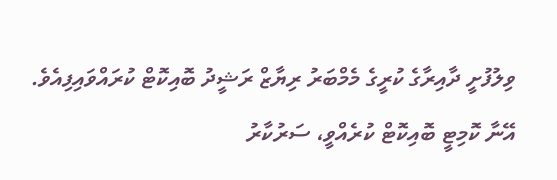ވިލުފުށީ ދާއިރާގެ ކުރީގެ މެމްބަރު ރިޔާޒް ރަޝީދު ބޮއިކޮޓް ކުރައްވައިފިއެވެ.
އޭނާ ކޮމިޓީ ބޮއިކޮޓް ކުރެއްވީ، ސަރުކާރު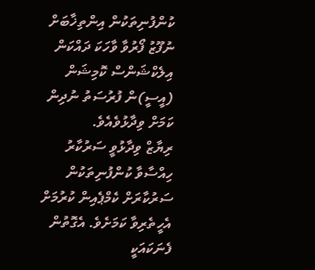ކުންފުނިތަކުން އިންތިޚާބަށް ނުފޫޒު ފޯރުވާ ވާހަކަ ދައްކަން އިލެކްޝަންސް ކޮމިޝަން (އީސީ)ން ފުރުސަތު ނުދިން ކަމަށް ވިދާޅުވެއެވެ.
ރިޔާޒް ވިދާޅުވީ ސަރުކާރު ހިއްސާވާ ކުންފުނިތަކުން ސަރުކާރަށް ކެމްޕެއިން ކުރުމަށް އެހީތެރިވާ ކަމަށެވެ. އެގޮތުން ފެނަކައަކީ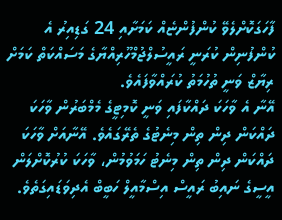ފާހަގަކޮށްލެވޭ ކުންފުންޏެއް ކަމަށާއި 24 ގަޑިއިރު އެ ކުންފުނިން ކުރަނީ ރައީސުލްޖުމްހޫރިއްޔާގެ މަސައްކަތް ކަމަށް ރިޔާޒް ވަނީ ތުހުމަތު ކުރައްވާފައެވެ.
އޭނާ އެ ވާހަކަ ދައްކާފައި ވަނީ ކޮމިޓީގެ މެމްބަރުން ވާހަކަ ދައްކަން ދިން ތިން މިނެޓުގެ ތެރޭގައެވެ. އޭނާއަށް ވާހަކަ ދައްކަން ދިން ތިން މިނެޓު ހަމަވުމުން، ވާހަކަ ކުރުކޮށްލަން އީސީގެ ނައިބު ރައީސް އިސްމާއީލް ހަބީބް އެދިވަޑައިގަތެވެ.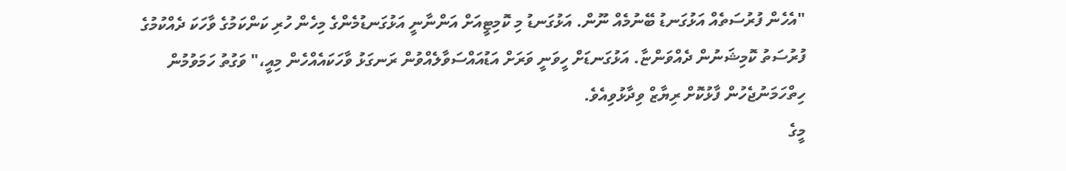"އެހެން ފުރުސަތެއް އަޅުގަނޑު ބޭނުމެއް ނޫން. އަޅުގަނޑު މި ކޮމިޓީއަށް އަންނާނީ އަޅުގަނޑުމެންގެ މިހެން ހުރި ކަންކަމުގެ ވާހަކަ ދެއްކުމުގެ ފުރުސަތު ކޮމިޝަނުން ދެއްވަންޏާ. އަޅުގަނޑަށް ހީވަނީ ވަރަށް އަޑުއައްސަވާލެއްވުން ރަނގަޅު ވާހަކައެއްހެން މިއީ،" ވަގުތު ހަމަވުމުން ހިތްހަމަނުޖެހުން ފާޅުކޮށް ރިޔާޒް ވިދާޅުވިއެވެ.
މީގެ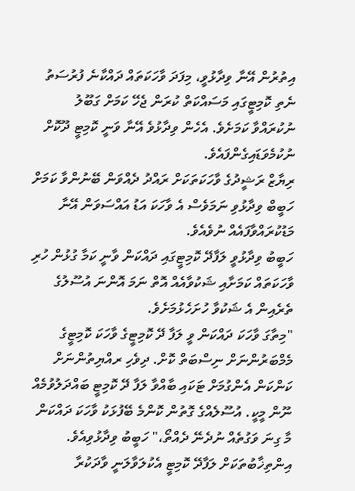އިތުރުން އޭނާ ވިދާޅުވީ، މިފަދަ ވާހަކަތައް ދައްކާނެ ފުރުސަތު ނެތި ކޮމިޓީގައި މަސައްކަތް ކުރަން ޖެހޭ ކަމަށް ގަބޫލު ނުކުރައްވާ ކަމަށެވެ. އެހެން ވިދާޅުވެ އޭނާ ވަނީ ކޮމިޓީ ދޫކޮށް ނުކުމެވަޑައިގެންފައެވެ.
ރިޔާޒް ރަޝީދުގެ ވާހަކަތަކަށް ރައްދު ދެއްވަން ބޭނުންވާ ކަމަށް ހަބީބް ވިދާޅުވި ނަމަވެސް އެ ވާހަކަ އަޑު އައްސަވަން އޭނާ މަޑުކުރައްވާފައެއް ނުވެއެވެ.
ހަބީބު ވިދާޅުވީ ލަފާދޭ ކޮމިޓީގައި ދައްކަން ވާނީ ކަމާ ގުޅުން ހުރި ވާހަކަތައް ކަމަށާއި ޝަކުވާއެއް އޮތް ނަމަ އޮންނަ އުސޫލުގެ ތެރެއިން އެ ޝަކުވާ ހުށަހެޅުމަށެވެ.
"މިތާގަ ވާހަކަ ދައްކަން ވީ ލަފާ ދޭ ކޮމިޓީގެ ވާހަކަ ކޮމިޓީގެ މެމްބަރުންނަށް ނިސްބަތް ކޮށް. ދިވެހި ރއްޔިތުންނަށް ކަންކަން އެންގުމަށް ޓަކައި ބާއްވާ ލަފާ ދޭ ކޮމިޓީ ބައްދަލުވުމެއް ނޫން މީކީ. އުސޫލެއްގެ ގޮތުން ކޮންމެ ބޭފުޅަކު ވާހަކަ ދައްކަން މާ ގިނަ ވަގުތެއް ނުދެނޭ ދެއްތޯ،" ހަބީބު ވިދާޅުވިއެވެ.
އިންތިޚާބުތަކަށް ލަފާދޭ ކޮމިޓީ އެކުލަވާލަނީ ވާދަކުރާ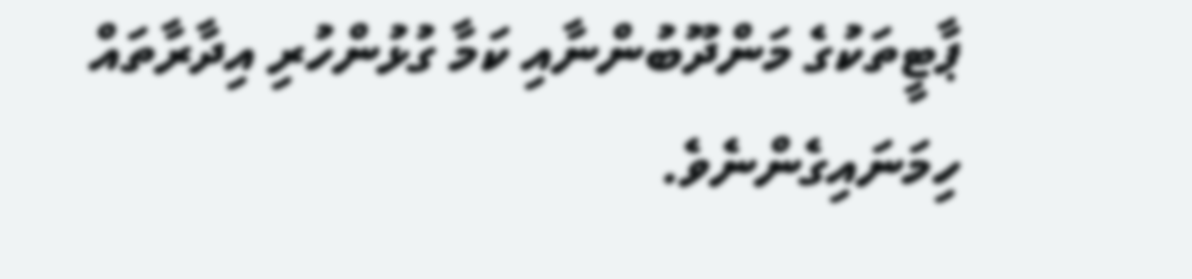ޕާޓީތަކުގެ މަންދޫބުންނާއި ކަމާ ގުޅުންހުރި އިދާރާތައް ހިމަނައިގެންނެވެ.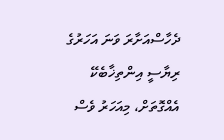ދެހާސްއަށާރަ ވަނަ އަހަރުގެ ރިޔާސީ އިންތިޚާބެކޭ އެއްގޮތަށް، މިއަހަރު ވެސް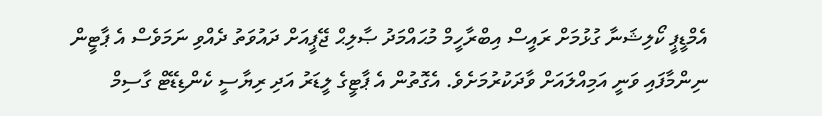އެމްޑީޕީ ކޯލިޝަނާ ގުޅުމަށް ރައީސް އިބްރާހީމް މުޙައްމަދު ޞާލިޙް ޖޭޕީއަށް ދައުވަތު ދެއްވި ނަމަވެސް އެ ޕާޓީން ނިންމާފައި ވަނީ އަމިއްލައަށް ވާދަކުރުމަށެވެ. އެގޮތުން އެ ޕާޓީގެ ލީޑަރު އަދި ރިޔާސީ ކެންޑިޑޭޓް ގާސިމް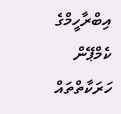އިބްރާހީމްގެ ކެމްޕޭން ހަރަކާތްތައް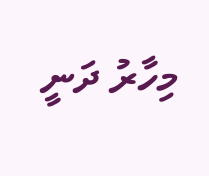މިހާރު ދަނީ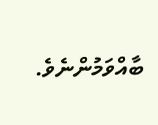ބާއްވަމުންނެވެ.